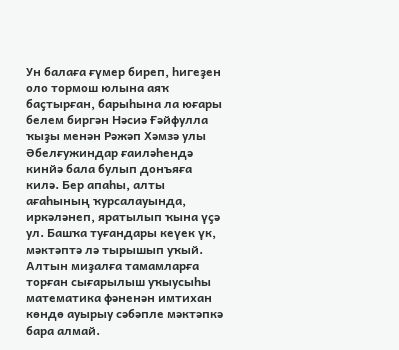Ун балаға ғүмер биреп, һигеҙен оло тормош юлына аяҡ баҫтырған, барыһына ла юғары белем биргән Нәсиә Ғәйфулла ҡыҙы менән Рәжәп Хәмзә улы Әбелғужиндар ғаиләһендә кинйә бала булып донъяға килә. Бер апаһы, алты ағаһының ҡурсалауында, иркәләнеп, яратылып ҡына үҫә ул. Башҡа туғандары кеүек үк, мәктәптә лә тырышып уҡый. Алтын миҙалға тамамларға торған сығарылыш уҡыусыһы математика фәненән имтихан көндө ауырыу сәбәпле мәктәпкә бара алмай.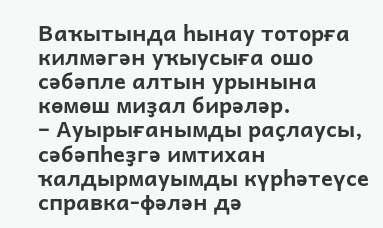Ваҡытында һынау тоторға килмәгән уҡыусыға ошо сәбәпле алтын урынына көмөш миҙал бирәләр.
– Ауырығанымды раҫлаусы, сәбәпһеҙгә имтихан ҡалдырмауымды күрһәтеүсе справка-фәлән дә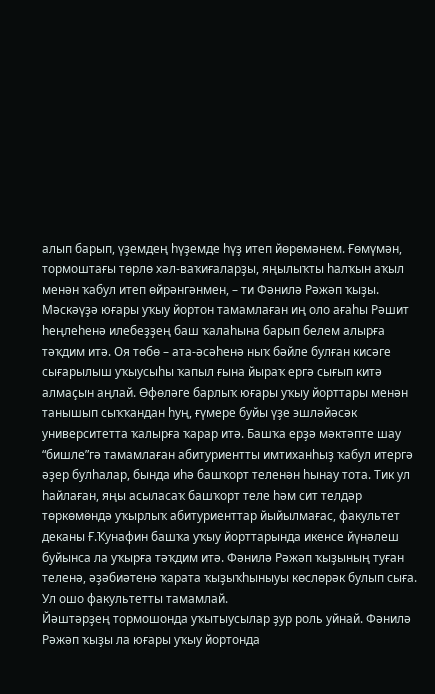алып барып, үҙемдең һүҙемде һүҙ итеп йөрөмәнем. Ғөмүмән, тормоштағы төрлө хәл-ваҡиғаларҙы, яңылыҡты һалҡын аҡыл менән ҡабул итеп өйрәнгәнмен, – ти Фәнилә Рәжәп ҡыҙы.
Мәскәүҙә юғары уҡыу йортон тамамлаған иң оло ағаһы Рәшит һеңлеһенә илебеҙҙең баш ҡалаһына барып белем алырға тәҡдим итә. Оя төбө – ата-әсәһенә ныҡ бәйле булған кисәге сығарылыш уҡыусыһы ҡапыл ғына йыраҡ ергә сығып китә алмаҫын аңлай. Өфөләге барлыҡ юғары уҡыу йорттары менән танышып сыҡҡандан һуң, ғүмере буйы үҙе эшләйәсәк университетта ҡалырға ҡарар итә. Башҡа ерҙә мәктәпте шау “бишле”гә тамамлаған абитуриентты имтиханһыҙ ҡабул итергә әҙер булһалар, бында иһә башҡорт теленән һынау тота. Тик ул һайлаған, яңы асыласаҡ башҡорт теле һәм сит телдәр төркөмөндә уҡырлыҡ абитуриенттар йыйылмағас, факультет деканы Ғ.Ҡунафин башҡа уҡыу йорттарында икенсе йүнәлеш буйынса ла уҡырға тәҡдим итә. Фәнилә Рәжәп ҡыҙының туған теленә, әҙәбиәтенә ҡарата ҡыҙыҡһыныуы көслөрәк булып сыға. Ул ошо факультетты тамамлай.
Йәштәрҙең тормошонда уҡытыусылар ҙур роль уйнай. Фәнилә Рәжәп ҡыҙы ла юғары уҡыу йортонда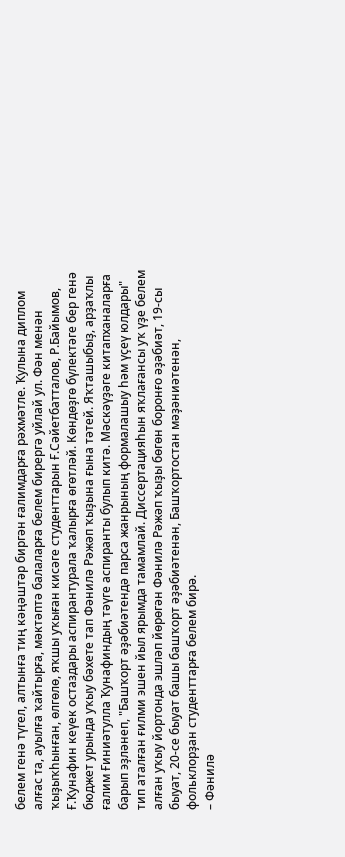белем генә түгел, алтынға тиң кәңәштәр биргән ғалимдарға рәхмәтле. Ҡулына диплом алғас та, ауылға ҡайтырға, мәктәптә балаларға белем бирергә уйлай ул. Фән менән ҡыҙыҡһынған, өлгөлө, яҡшы уҡыған кисәге студенттарын Ғ.Сәйетбатталов, Р.Байымов, Ғ.Ҡунафин кеүек остаздары аспирантурала ҡалырға өгөтләй. Көндөҙгө бүлектәге бер генә бюджет урында уҡыу бәхете тап Фәнилә Рәжәп ҡыҙына ғына тәтей. Яҡташыбыҙ, арҙаҡлы ғалим Ғиниәтулла Ҡунафиндың тәүге аспиранты булып китә. Мәскәүҙәге китапханаларға барып эҙләнеп, "Башҡорт әҙәбиәтендә парса жанрының формалашыу һәм үҫеү юлдары" тип аталған ғилми эшен йыл ярымда тамамлай. Диссертацияһын яҡлағансы уҡ үҙе белем алған уҡыу йортонда эшләп йөрөгән Фәнилә Рәжәп ҡыҙы бөгөн боронғо әҙәбиәт, 19-сы быуат, 20-се быуат башы башҡорт әҙәбиәтенән, Башҡортостан мәҙәниәтенән, фольклорҙан студенттарға белем бирә.
– Фәнилә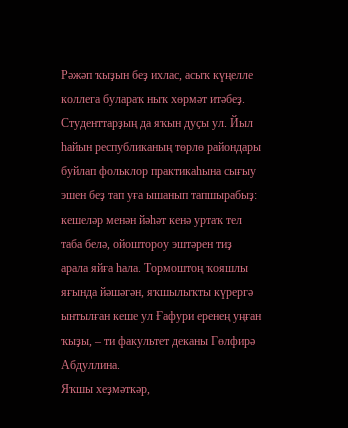Рәжәп ҡыҙын беҙ ихлас, асыҡ күңелле коллега булараҡ ныҡ хөрмәт итәбеҙ. Студенттарҙың да яҡын дуҫы ул. Йыл һайын республиканың төрлө райондары буйлап фольклор практикаһына сығыу эшен беҙ тап уға ышанып тапшырабыҙ: кешеләр менән йәһәт кенә уртаҡ тел таба белә, ойоштороу эштәрен тиҙ арала яйға һала. Тормоштоң ҡояшлы яғында йәшәгән, яҡшылыҡты күрергә ынтылған кеше ул Ғафури еренең уңған ҡыҙы, – ти факультет деканы Гөлфирә Абдуллина.
Яҡшы хеҙмәткәр,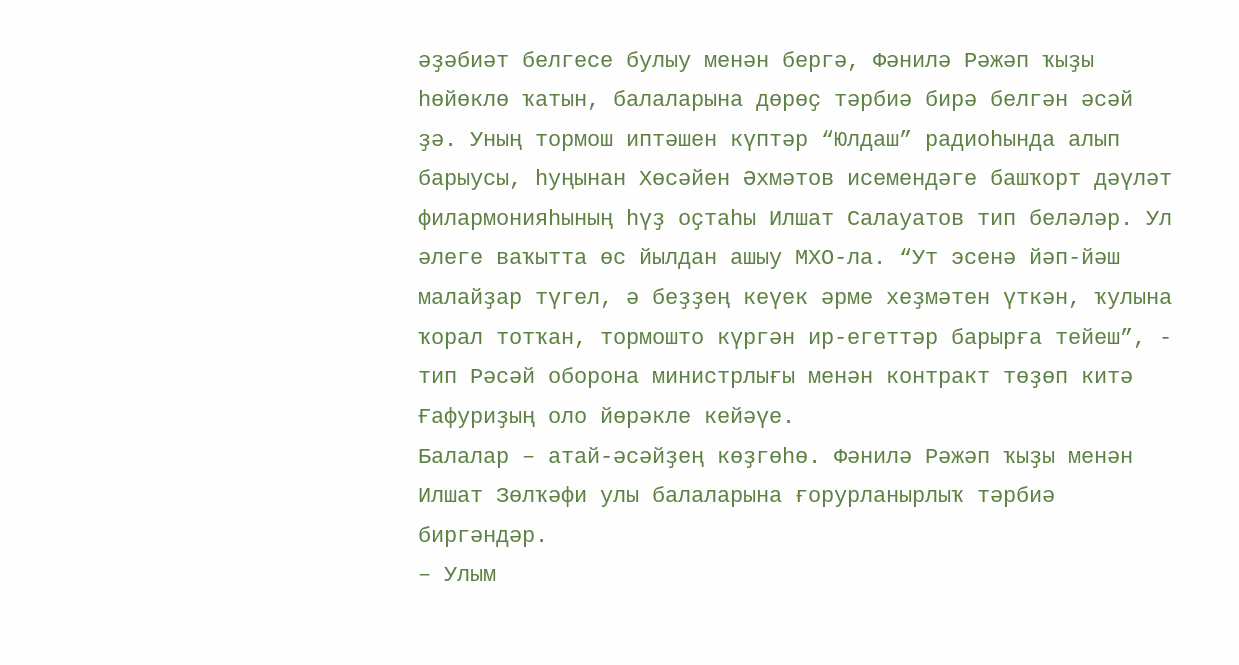әҙәбиәт белгесе булыу менән бергә, Фәнилә Рәжәп ҡыҙы һөйөклө ҡатын, балаларына дөрөҫ тәрбиә бирә белгән әсәй ҙә. Уның тормош иптәшен күптәр “Юлдаш” радиоһында алып барыусы, һуңынан Хөсәйен Әхмәтов исемендәге башҡорт дәүләт филармонияһының һүҙ оҫтаһы Илшат Салауатов тип беләләр. Ул әлеге ваҡытта өс йылдан ашыу МХО-ла. “Ут эсенә йәп-йәш малайҙар түгел, ә беҙҙең кеүек әрме хеҙмәтен үткән, ҡулына ҡорал тотҡан, тормошто күргән ир-егеттәр барырға тейеш”, - тип Рәсәй оборона министрлығы менән контракт төҙөп китә Ғафуриҙың оло йөрәкле кейәүе.
Балалар – атай-әсәйҙең көҙгөһө. Фәнилә Рәжәп ҡыҙы менән Илшат Зөлҡәфи улы балаларына ғорурланырлыҡ тәрбиә биргәндәр.
– Улым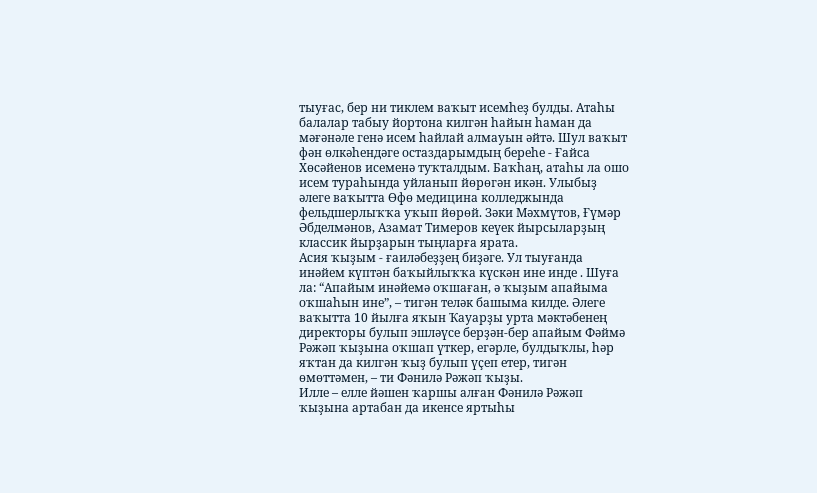тыуғас, бер ни тиклем ваҡыт исемһеҙ булды. Атаһы балалар табыу йортона килгән һайын һаман да мәғәнәле генә исем һайлай алмауын әйтә. Шул ваҡыт фән өлкәһендәге остаздарымдың береһе - Ғайса Хөсәйенов исеменә туҡталдым. Баҡһаң, атаһы ла ошо исем тураһында уйланып йөрөгән икән. Улыбыҙ әлеге ваҡытта Өфө медицина колледжында фельдшерлыҡҡа уҡып йөрөй. Зәки Мәхмүтов, Ғүмәр Әбделмәнов, Азамат Тимеров кеүек йырсыларҙың классик йырҙарын тыңларға ярата.
Асия ҡыҙым - ғаиләбеҙҙең биҙәге. Ул тыуғанда инәйем күптән баҡыйлыҡҡа күскән ине инде . Шуға ла: “Апайым инәйемә оҡшаған, ә ҡыҙым апайыма оҡшаһын ине”, – тигән теләк башыма килде. Әлеге ваҡытта 10 йылға яҡын Ҡауарҙы урта мәктәбенең директоры булып эшләүсе берҙән-бер апайым Фәймә Рәжәп ҡыҙына оҡшап үткер, егәрле, булдыҡлы, һәр яҡтан да килгән ҡыҙ булып үҫеп етер, тигән өмөттәмен, – ти Фәнилә Рәжәп ҡыҙы.
Илле – елле йәшен ҡаршы алған Фәнилә Рәжәп ҡыҙына артабан да икенсе яртыһы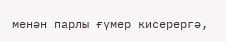менән парлы ғүмер кисерергә,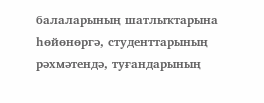балаларының шатлыҡтарына һөйөнөргә, студенттарының рәхмәтендә, туғандарының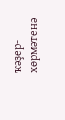ҡәҙер-хөрмәтенә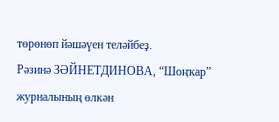төрөнөп йәшәүен теләйбеҙ.
Рәзинә ЗӘЙНЕТДИНОВА, “Шоңҡар” журналының өлкән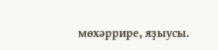мөхәррире, яҙыусы.